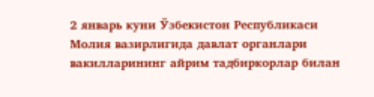2 январь куни Ўзбекистон Республикаси Молия вазирлигида давлат органлари вакилларининг айрим тадбиркорлар билан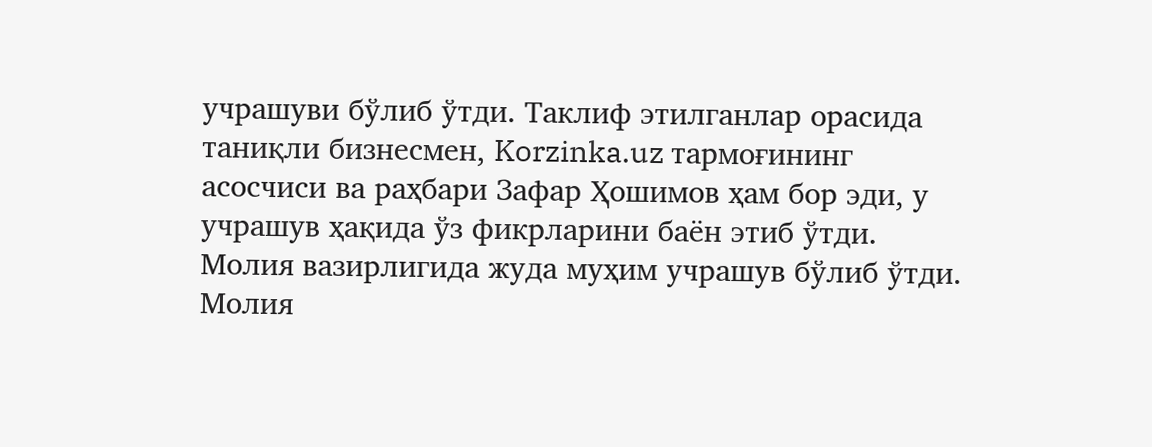учрашуви бўлиб ўтди. Таклиф этилганлар орасида таниқли бизнесмен, Korzinka.uz тармоғининг асосчиси ва раҳбари Зафар Ҳошимов ҳам бор эди, у учрашув ҳақида ўз фикрларини баён этиб ўтди.
Молия вазирлигида жуда муҳим учрашув бўлиб ўтди.
Молия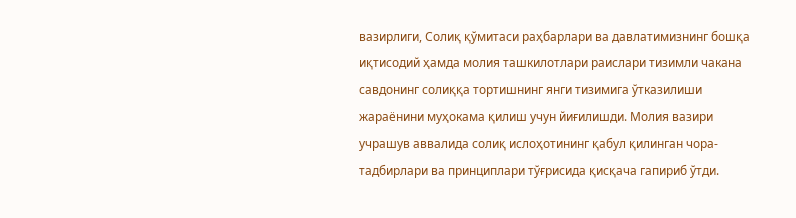вазирлиги, Солиқ қўмитаси раҳбарлари ва давлатимизнинг бошқа иқтисодий ҳамда молия ташкилотлари раислари тизимли чакана савдонинг солиққа тортишнинг янги тизимига ўтказилиши жараёнини муҳокама қилиш учун йиғилишди. Молия вазири учрашув аввалида солиқ ислоҳотининг қабул қилинган чора-тадбирлари ва принциплари тўғрисида қисқача гапириб ўтди.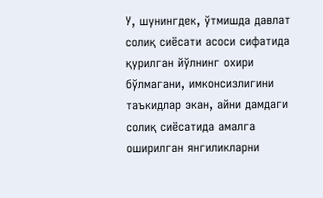У, шунингдек, ўтмишда давлат солиқ сиёсати асоси сифатида қурилган йўлнинг охири бўлмагани, имконсизлигини таъкидлар экан, айни дамдаги солиқ сиёсатида амалга оширилган янгиликларни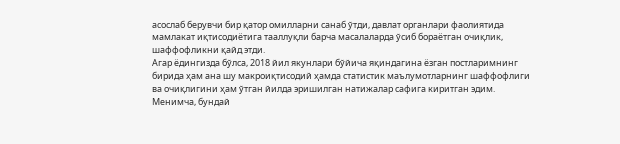асослаб берувчи бир қатор омилларни санаб ўтди, давлат органлари фаолиятида мамлакат иқтисодиётига тааллуқли барча масалаларда ўсиб бораётган очиқлик, шаффофликни қайд этди.
Агар ёдингизда бўлса, 2018 йил якунлари бўйича яқиндагина ёзган постларимнинг бирида ҳам ана шу макроиқтисодий ҳамда статистик маълумотларнинг шаффофлиги ва очиқлигини ҳам ўтган йилда эришилган натижалар сафига киритган эдим.
Менимча, бундай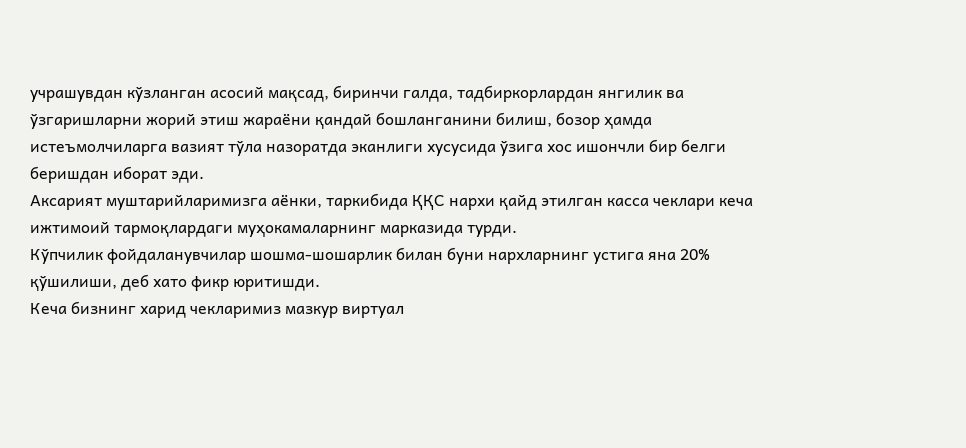учрашувдан кўзланган асосий мақсад, биринчи галда, тадбиркорлардан янгилик ва ўзгаришларни жорий этиш жараёни қандай бошланганини билиш, бозор ҳамда истеъмолчиларга вазият тўла назоратда эканлиги хусусида ўзига хос ишончли бир белги беришдан иборат эди.
Аксарият муштарийларимизга аёнки, таркибида ҚҚС нархи қайд этилган касса чеклари кеча ижтимоий тармоқлардаги муҳокамаларнинг марказида турди.
Кўпчилик фойдаланувчилар шошма-шошарлик билан буни нархларнинг устига яна 20% қўшилиши, деб хато фикр юритишди.
Кеча бизнинг харид чекларимиз мазкур виртуал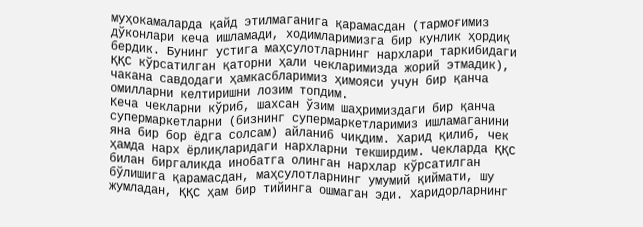муҳокамаларда қайд этилмаганига қарамасдан (тармоғимиз дўконлари кеча ишламади, ходимларимизга бир кунлик ҳордиқ бердик. Бунинг устига маҳсулотларнинг нархлари таркибидаги ҚҚС кўрсатилган қаторни ҳали чекларимизда жорий этмадик), чакана савдодаги ҳамкасбларимиз ҳимояси учун бир қанча омилларни келтиришни лозим топдим.
Кеча чекларни кўриб, шахсан ўзим шаҳримиздаги бир қанча супермаркетларни (бизнинг супермаркетларимиз ишламаганини яна бир бор ёдга солсам) айланиб чиқдим. Харид қилиб, чек ҳамда нарх ёрлиқларидаги нархларни текширдим. Чекларда ҚҚС билан биргаликда инобатга олинган нархлар кўрсатилган бўлишига қарамасдан, маҳсулотларнинг умумий қиймати, шу жумладан, ҚҚС ҳам бир тийинга ошмаган эди. Харидорларнинг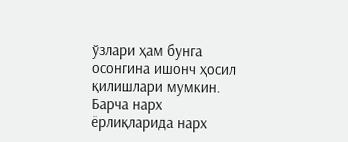ўзлари ҳам бунга осонгина ишонч ҳосил қилишлари мумкин. Барча нарх ёрлиқларида нарх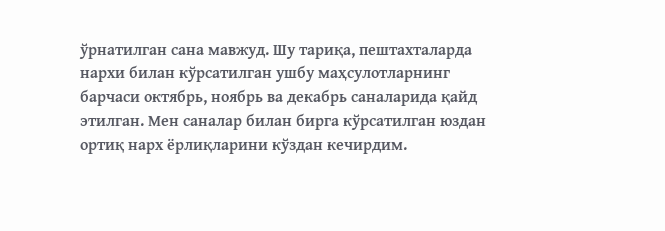ўрнатилган сана мавжуд. Шу тариқа, пештахталарда нархи билан кўрсатилган ушбу маҳсулотларнинг барчаси октябрь, ноябрь ва декабрь саналарида қайд этилган. Мен саналар билан бирга кўрсатилган юздан ортиқ нарх ёрлиқларини кўздан кечирдим.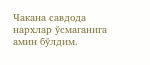Чакана савдода нархлар ўсмаганига амин бўлдим.